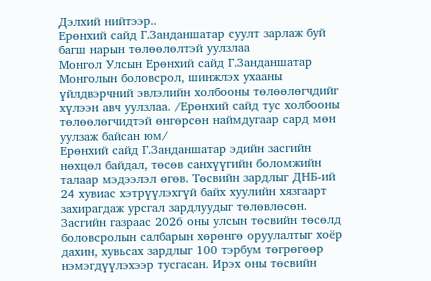Дэлхий нийтээр..
Ерөнхий сайд Г.Занданшатар суулт зарлаж буй багш нарын төлөөлөлтэй уулзлаа
Монгол Улсын Ерөнхий сайд Г.Занданшатар Монголын боловсрол, шинжлэх ухааны үйлдвэрчний эвлэлийн холбооны төлөөлөгчдийг хүлээн авч уулзлаа. /Ерөнхий сайд тус холбооны төлөөлөгчидтэй өнгөрсөн наймдугаар сард мөн уулзаж байсан юм/
Ерөнхий сайд Г.Занданшатар эдийн засгийн нөхцөл байдал, төсөв санхүүгийн боломжийн талаар мэдээлэл өгөв. Төсвийн зардлыг ДНБ-ий 24 хувиас хэтрүүлэхгүй байх хуулийн хязгаарт захирагдаж урсгал зардлуудыг төлөвлөсөн. Засгийн газраас 2026 оны улсын төсвийн төсөлд боловсролын салбарын хөрөнгө оруулалтыг хоёр дахин, хувьсах зардлыг 100 тэрбум төгрөгөөр нэмэгдүүлэхээр тусгасан. Ирэх оны төсвийн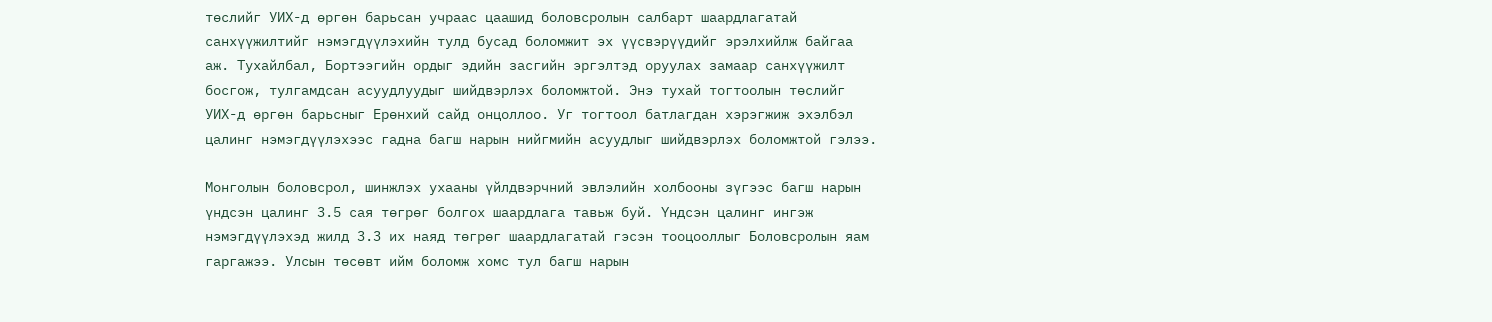төслийг УИХ-д өргөн барьсан учраас цаашид боловсролын салбарт шаардлагатай санхүүжилтийг нэмэгдүүлэхийн тулд бусад боломжит эх үүсвэрүүдийг эрэлхийлж байгаа аж. Тухайлбал, Бортээгийн ордыг эдийн засгийн эргэлтэд оруулах замаар санхүүжилт босгож, тулгамдсан асуудлуудыг шийдвэрлэх боломжтой. Энэ тухай тогтоолын төслийг УИХ-д өргөн барьсныг Ерөнхий сайд онцоллоо. Уг тогтоол батлагдан хэрэгжиж эхэлбэл цалинг нэмэгдүүлэхээс гадна багш нарын нийгмийн асуудлыг шийдвэрлэх боломжтой гэлээ.

Монголын боловсрол, шинжлэх ухааны үйлдвэрчний эвлэлийн холбооны зүгээс багш нарын үндсэн цалинг 3.5 сая төгрөг болгох шаардлага тавьж буй. Үндсэн цалинг ингэж нэмэгдүүлэхэд жилд 3.3 их наяд төгрөг шаардлагатай гэсэн тооцооллыг Боловсролын яам гаргажээ. Улсын төсөвт ийм боломж хомс тул багш нарын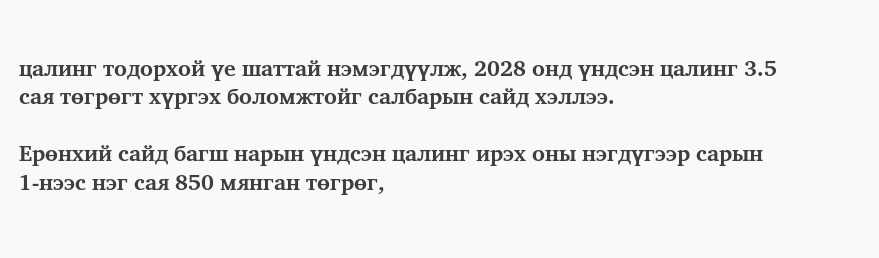цалинг тодорхой үе шаттай нэмэгдүүлж, 2028 онд үндсэн цалинг 3.5 сая төгрөгт хүргэх боломжтойг салбарын сайд хэллээ.

Ерөнхий сайд багш нарын үндсэн цалинг ирэх оны нэгдүгээр сарын 1-нээс нэг сая 850 мянган төгрөг,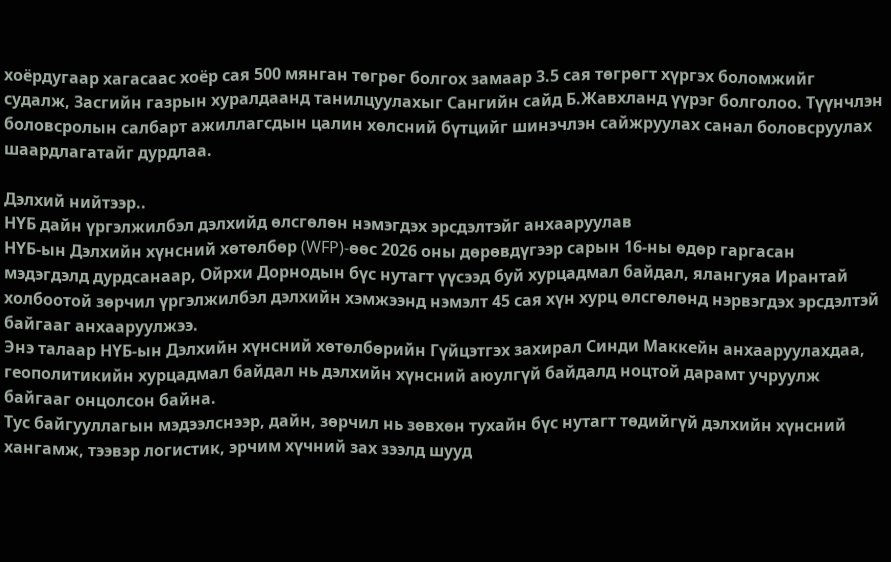хоёрдугаар хагасаас хоёр сая 500 мянган төгрөг болгох замаар 3.5 сая төгрөгт хүргэх боломжийг судалж, Засгийн газрын хуралдаанд танилцуулахыг Сангийн сайд Б.Жавхланд үүрэг болголоо. Түүнчлэн боловсролын салбарт ажиллагсдын цалин хөлсний бүтцийг шинэчлэн сайжруулах санал боловсруулах шаардлагатайг дурдлаа.

Дэлхий нийтээр..
НҮБ дайн үргэлжилбэл дэлхийд өлсгөлөн нэмэгдэх эрсдэлтэйг анхааруулав
НҮБ-ын Дэлхийн хүнсний хөтөлбөр (WFP)-өөс 2026 оны дөрөвдүгээр сарын 16-ны өдөр гаргасан мэдэгдэлд дурдсанаар, Ойрхи Дорнодын бүс нутагт үүсээд буй хурцадмал байдал, ялангуяа Ирантай холбоотой зөрчил үргэлжилбэл дэлхийн хэмжээнд нэмэлт 45 сая хүн хурц өлсгөлөнд нэрвэгдэх эрсдэлтэй байгааг анхааруулжээ.
Энэ талаар НҮБ-ын Дэлхийн хүнсний хөтөлбөрийн Гүйцэтгэх захирал Синди Маккейн анхааруулахдаа, геополитикийн хурцадмал байдал нь дэлхийн хүнсний аюулгүй байдалд ноцтой дарамт учруулж байгааг онцолсон байна.
Тус байгууллагын мэдээлснээр, дайн, зөрчил нь зөвхөн тухайн бүс нутагт төдийгүй дэлхийн хүнсний хангамж, тээвэр логистик, эрчим хүчний зах зээлд шууд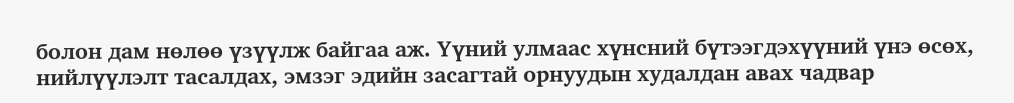болон дам нөлөө үзүүлж байгаа аж. Үүний улмаас хүнсний бүтээгдэхүүний үнэ өсөх, нийлүүлэлт тасалдах, эмзэг эдийн засагтай орнуудын худалдан авах чадвар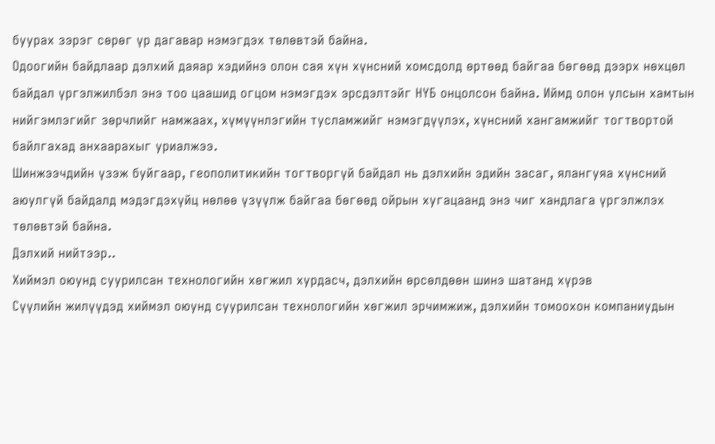буурах зэрэг сөрөг үр дагавар нэмэгдэх төлөвтэй байна.
Одоогийн байдлаар дэлхий даяар хэдийнэ олон сая хүн хүнсний хомсдолд өртөөд байгаа бөгөөд дээрх нөхцөл байдал үргэлжилбэл энэ тоо цаашид огцом нэмэгдэх эрсдэлтэйг НҮБ онцолсон байна. Иймд олон улсын хамтын нийгэмлэгийг зөрчлийг намжаах, хүмүүнлэгийн тусламжийг нэмэгдүүлэх, хүнсний хангамжийг тогтвортой байлгахад анхаарахыг уриалжээ.
Шинжээчдийн үзэж буйгаар, геополитикийн тогтворгүй байдал нь дэлхийн эдийн засаг, ялангуяа хүнсний аюулгүй байдалд мэдэгдэхүйц нөлөө үзүүлж байгаа бөгөөд ойрын хугацаанд энэ чиг хандлага үргэлжлэх төлөвтэй байна.
Дэлхий нийтээр..
Хиймэл оюунд суурилсан технологийн хөгжил хурдасч, дэлхийн өрсөлдөөн шинэ шатанд хүрэв
Сүүлийн жилүүдэд хиймэл оюунд суурилсан технологийн хөгжил эрчимжиж, дэлхийн томоохон компаниудын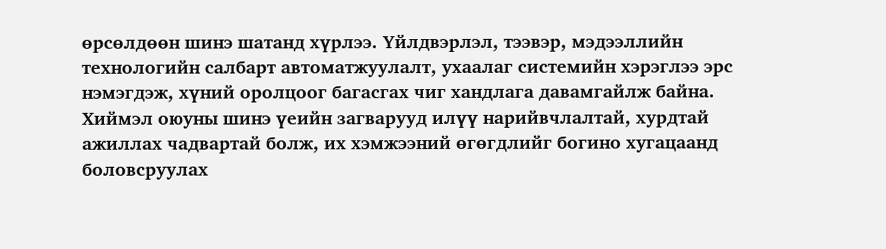өрсөлдөөн шинэ шатанд хүрлээ. Үйлдвэрлэл, тээвэр, мэдээллийн технологийн салбарт автоматжуулалт, ухаалаг системийн хэрэглээ эрс нэмэгдэж, хүний оролцоог багасгах чиг хандлага давамгайлж байна.
Хиймэл оюуны шинэ үеийн загварууд илүү нарийвчлалтай, хурдтай ажиллах чадвартай болж, их хэмжээний өгөгдлийг богино хугацаанд боловсруулах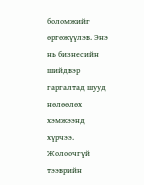боломжийг өргөжүүлэв. Энэ нь бизнесийн шийдвэр гаргалтад шууд нөлөөлөх хэмжээнд хүрчээ. Жолоочгүй тээврийн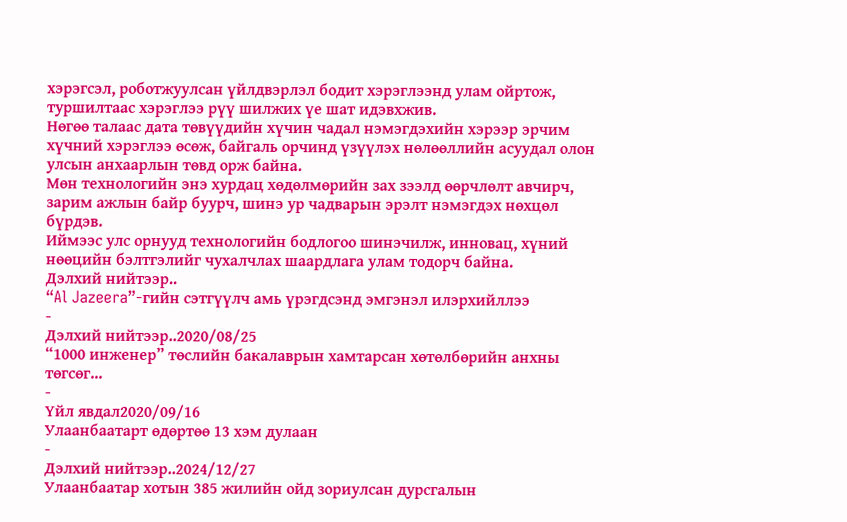хэрэгсэл, роботжуулсан үйлдвэрлэл бодит хэрэглээнд улам ойртож, туршилтаас хэрэглээ рүү шилжих үе шат идэвхжив.
Нөгөө талаас дата төвүүдийн хүчин чадал нэмэгдэхийн хэрээр эрчим хүчний хэрэглээ өсөж, байгаль орчинд үзүүлэх нөлөөллийн асуудал олон улсын анхаарлын төвд орж байна.
Мөн технологийн энэ хурдац хөдөлмөрийн зах зээлд өөрчлөлт авчирч, зарим ажлын байр буурч, шинэ ур чадварын эрэлт нэмэгдэх нөхцөл бүрдэв.
Иймээс улс орнууд технологийн бодлогоо шинэчилж, инновац, хүний нөөцийн бэлтгэлийг чухалчлах шаардлага улам тодорч байна.
Дэлхий нийтээр..
“Al Jazeera”-гийн сэтгүүлч амь үрэгдсэнд эмгэнэл илэрхийллээ
-
Дэлхий нийтээр..2020/08/25
“1000 инженер” төслийн бакалаврын хамтарсан хөтөлбөрийн анхны төгсөг...
-
Үйл явдал2020/09/16
Улаанбаатарт өдөртөө 13 хэм дулаан
-
Дэлхий нийтээр..2024/12/27
Улаанбаатар хотын 385 жилийн ойд зориулсан дурсгалын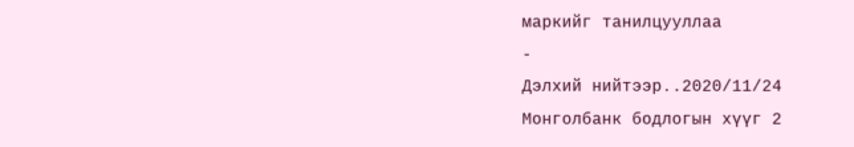маркийг танилцууллаа
-
Дэлхий нийтээр..2020/11/24
Монголбанк бодлогын хүүг 2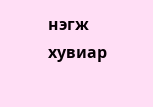нэгж хувиар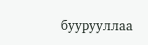буурууллаа